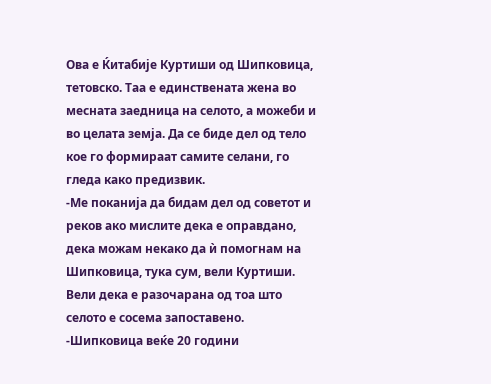Ова е Ќитабије Куртиши од Шипковица, тетовско. Таа е единствената жена во месната заедница на селото, а можеби и во целата земја. Да се биде дел од тело кое го формираат самите селани, го гледа како предизвик.
-Ме поканија да бидам дел од советот и реков ако мислите дека е оправдано, дека можам некако да ѝ помогнам на Шипковица, тука сум, вели Куртиши.
Вели дека е разочарана од тоа што селото е сосема запоставено.
-Шипковица веќе 20 години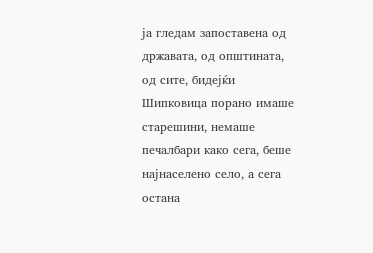ја гледам запоставена од државата, од општината, од сите, бидејќи Шипковица порано имаше старешини, немаше печалбари како сега, беше најнаселено село, а сега остана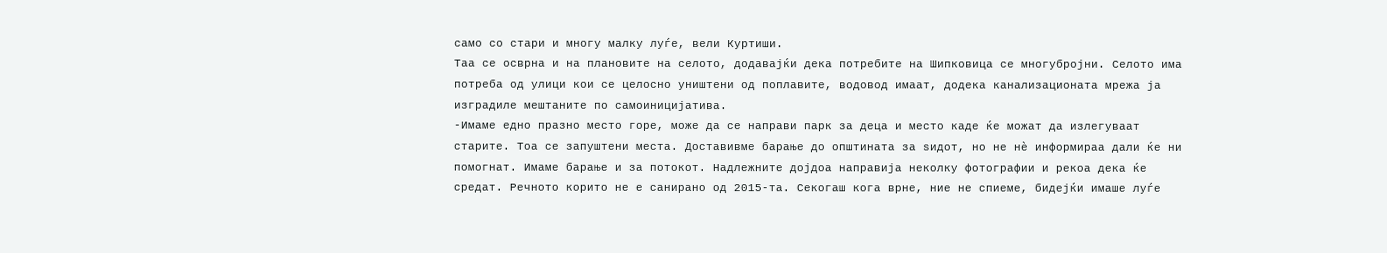само со стари и многу малку луѓе, вели Куртиши.
Таа се осврна и на плановите на селото, додавајќи дека потребите на Шипковица се многубројни. Селото има потреба од улици кои се целосно уништени од поплавите, водовод имаат, додека канализационата мрежа ја изградиле мештаните по самоиницијатива.
-Имаме едно празно место горе, може да се направи парк за деца и место каде ќе можат да излегуваат старите. Тоа се запуштени места. Доставивме барање до општината за ѕидот, но не нѐ информираа дали ќе ни помогнат. Имаме барање и за потокот. Надлежните дојдоа направија неколку фотографии и рекоа дека ќе средат. Речното корито не е санирано од 2015-та. Секогаш кога врне, ние не спиеме, бидејќи имаше луѓе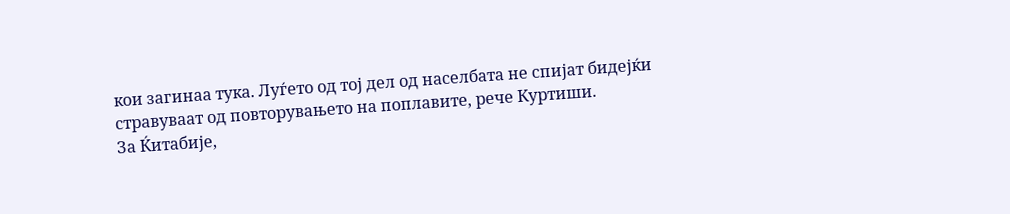кои загинаа тука. Луѓето од тој дел од населбата не спијат бидејќи стравуваат од повторувањето на поплавите, рече Куртиши.
За Ќитабије,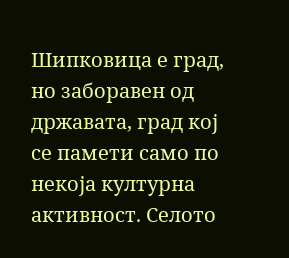Шипковица е град, но заборавен од државата, град кој се памети само по некоја културна активност. Селото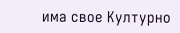има свое Културно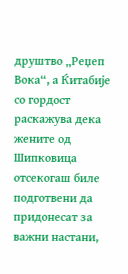друштво „Реџеп Вока“, а Ќитабије со гордост раскажува дека жените од Шипковица отсекогаш биле подготвени да придонесат за важни настани,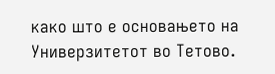како што е основањето на Универзитетот во Тетово.